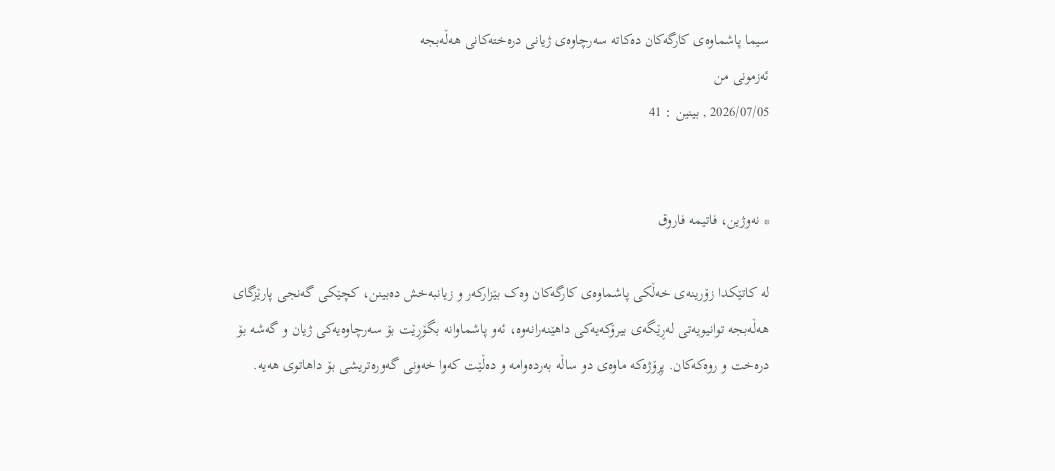سیما پاشماوەی کارگەکان دەکاتە سەرچاوەی ژیانی درەختەکانی هەڵەبجە
ئەزمونی من
2026/07/05 , بینین : 41


* نەوژین، فاتیمە فاروق

لە کاتێکدا زۆرینەی خەڵکی پاشماوەی کارگەکان وەک بێزارکەر و زیانبەخش دەبینن، کچێکی گەنجی پارێزگای هەڵەبجە توانیویەتی لەڕێگەی بیرۆکەیەکی داهێنەرانەوە، ئەو پاشماوانە بگۆڕێت بۆ سەرچاوەیەکی ژیان و گەشە بۆ درەخت و روەکەکان. پڕۆژەکە ماوەی دو ساڵە بەردەوامە و دەڵێت کەوا خەونی گەورەتریشی بۆ داهاتوی هەیە.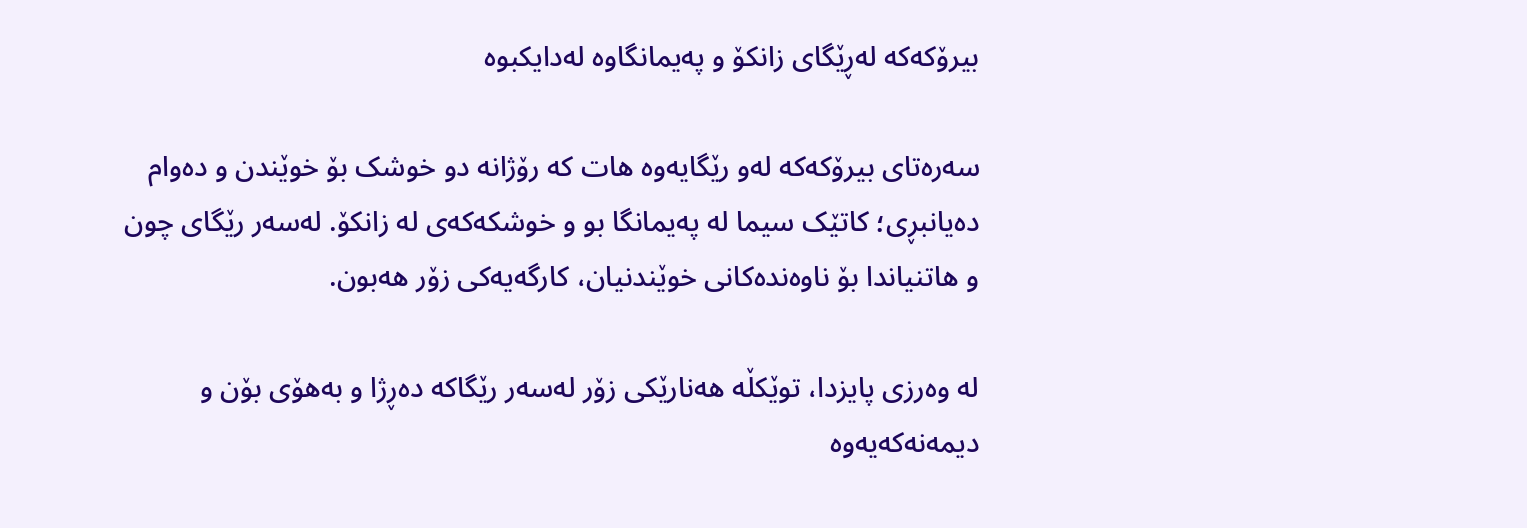بیرۆکەکە لەڕێگای زانکۆ و پەیمانگاوە لەدایکبوە

سەرەتای بیرۆکەکە لەو رێگایەوە هات کە رۆژانە دو خوشک بۆ خوێندن و دەوام دەیانبڕی؛ کاتێک سیما لە پەیمانگا بو و خوشکەکەی لە زانکۆ. لەسەر رێگای چون و هاتنیاندا بۆ ناوەندەکانی خوێندنیان، کارگەیەکی زۆر هەبون.

لە وەرزی پایزدا، توێکڵە هەنارێکی زۆر لەسەر رێگاکە دەڕژا و بەهۆی بۆن و دیمەنەکەیەوە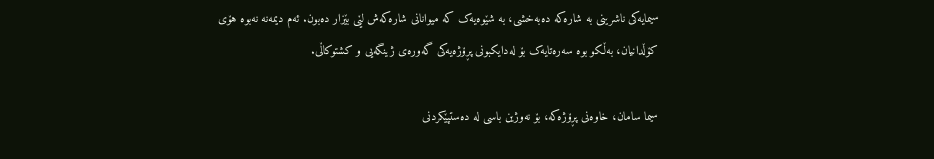سیمایەکی ناشرینی بە شارەکە دەبەخشی، بە شێوەیەک کە میوانانی شارەکەش لێی بێزار دەبون. ئەم دیمەنە نەبوە هۆی کۆڵدانیان، بەڵکو بوە سەرەتایەک بۆ لەدایکبونی پڕۆژەیەکی گەورەی ژینگەیی و کشتوکاڵی.

سیما سامان، خاوەنی پڕۆژەکە، بۆ نەوژین باسی لە دەستپێکردنی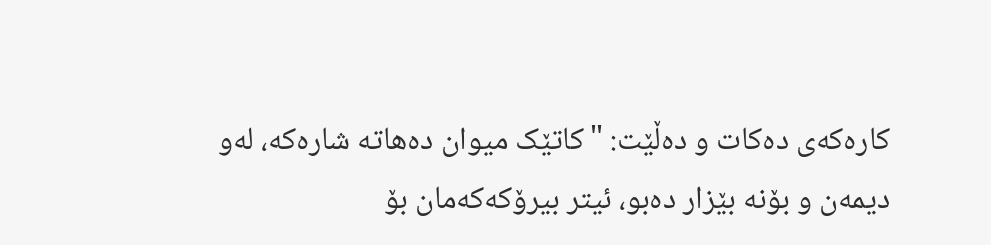کارەکەی دەکات و دەڵێت: "کاتێک میوان دەهاتە شارەکە، لەو دیمەن و بۆنە بێزار دەبو، ئیتر بیرۆکەکەمان بۆ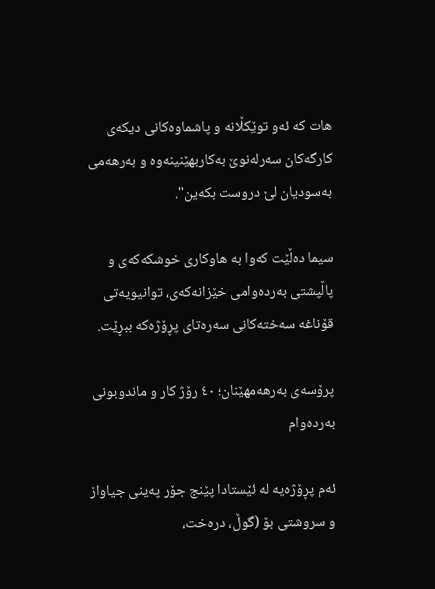هات کە ئەو توێکڵانە و پاشماوەکانی دیکەی کارگەکان سەرلەنوێ بەکاربهێنینەوە و بەرهەمی بەسودیان لێ دروست بکەین".

سیما دەڵێت کەوا بە هاوکاری خوشکەکەی و پاڵپشتی بەردەوامی خێزانەکەی، توانیویەتی قۆناغە سەختەکانی سەرەتای پڕۆژەکە ببڕێت.

پرۆسەی بەرهەمهێنان؛ ٤٠ رۆژ کار و ماندوبونی بەردەوام

ئەم پڕۆژەیە لە ئێستادا پێنج جۆر پەینی جیاواز و سروشتی بۆ (گوڵ، درەخت،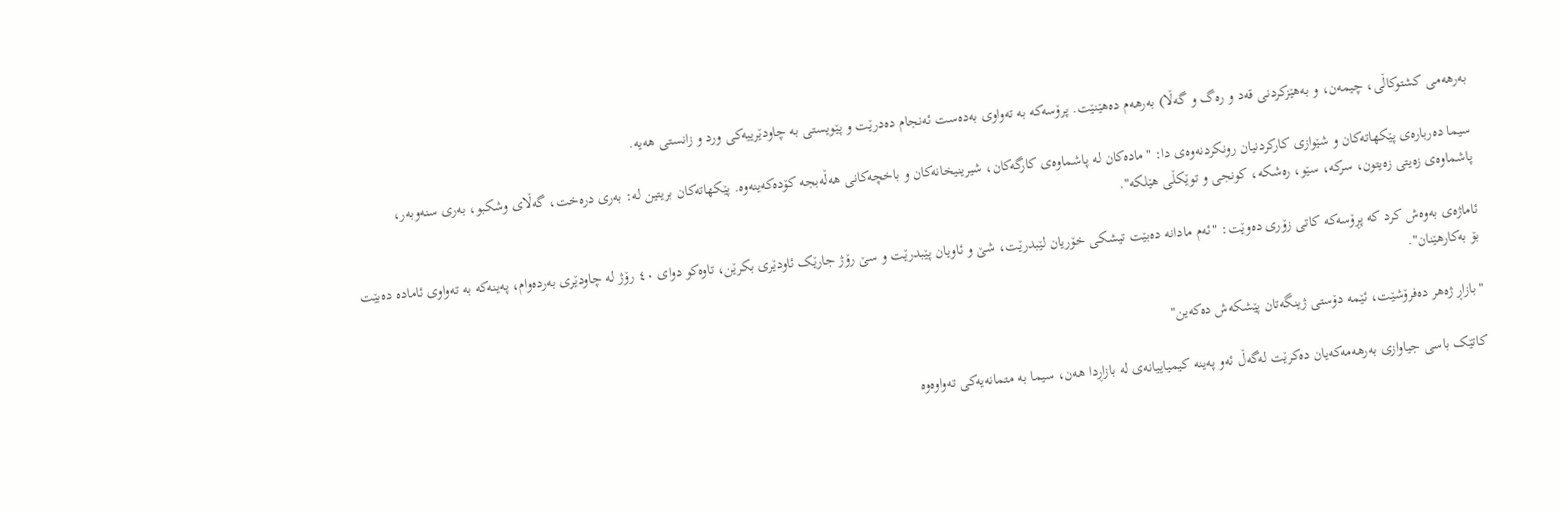بەرهەمی کشتوکاڵی، چیمەن، و بەهێزکردنی قەد و رەگ و گەڵا) بەرهەم دەهێنێت. پرۆسەکە بە تەواوی بەدەست ئەنجام دەدرێت و پێویستی بە چاودێرییەکی ورد و زانستی هەیە.

سیما دەربارەی پێکهاتەکان و شێوازی کارکردنیان رونکردنەوەی دا: "مادەکان لە پاشماوەی کارگەکان، شیرینیخانەکان و باخچەکانی هەڵەبجە کۆدەکەینەوە. پێکهاتەکان بریتین لە: بەری درەخت، گەڵای وشکبو، بەری سنەوبەر، پاشماوەی زەیتی زەیتون، سرکە، سێو، رەشکە، کونجی و توێکڵی هێلکە".

ئاماژەی بەوەش کرد کە پڕۆسەکە کاتی زۆری دەوێت: "ئەم مادانە دەبێت تیشکی خۆریان لێبدرێت، شێ و ئاویان پێبدرێت و سێ رۆژ جارێک ئاودێری بکرێن، تاوەکو دوای ٤٠ رۆژ لە چاودێری بەردەوام، پەینەکە بە تەواوی ئامادە دەبێت بۆ بەکارهێنان".

"بازاڕ ژەهر دەفرۆشێت، ئێمە دۆستی ژینگەتان پێشکەش دەکەین"

کاتێک باسی جیاوازی بەرهەمەکەیان دەکرێت لەگەڵ ئەو پەینە کیمیاییانەی لە بازاڕدا هەن، سیما بە متمانەیەکی تەواوەوە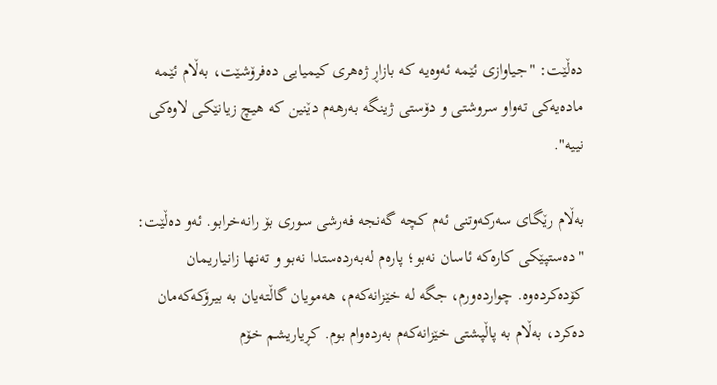دەڵێت: "جیاوازی ئێمە ئەوەیە کە بازاڕ ژەهری کیمیایی دەفرۆشێت، بەڵام ئێمە مادەیەکی تەواو سروشتی و دۆستی ژینگە بەرهەم دێنین کە هیچ زیانێکی لاوەکی نییە".

بەڵام رێگای سەرکەوتنی ئەم کچە گەنجە فەرشی سوری بۆ رانەخرابو. ئەو دەڵێت: "دەستپێکی کارەکە ئاسان نەبو؛ پارەم لەبەردەستدا نەبو و تەنها زانیاریمان کۆدەکردەوە. چواردەورم، جگە لە خێزانەکەم، هەمویان گاڵتەیان بە بیرۆکەکەمان دەکرد، بەڵام بە پاڵپشتی خێزانەکەم بەردەوام بوم. کڕیاریشم خۆم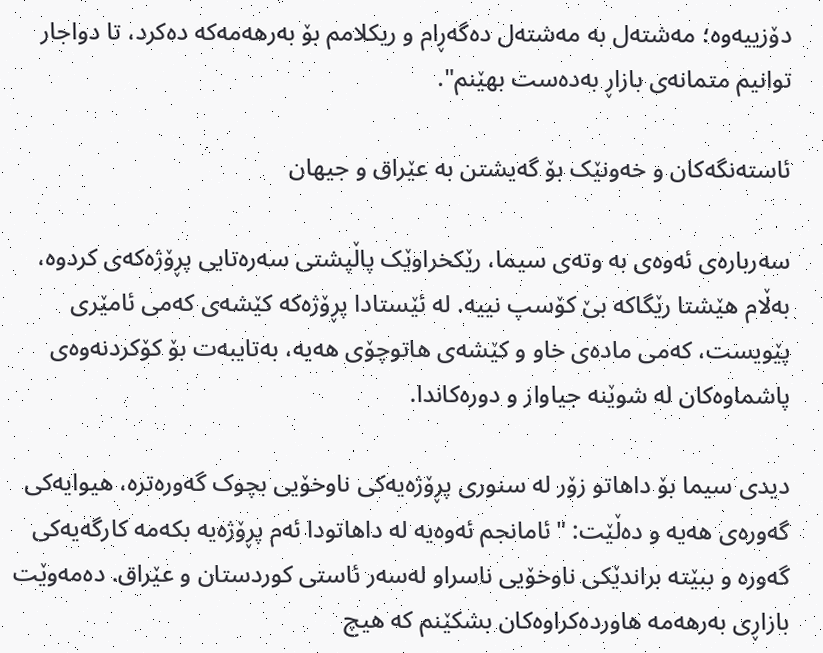دۆزییەوە؛ مەشتەل بە مەشتەل دەگەڕام و ریکلامم بۆ بەرهەمەکە دەکرد، تا دواجار توانیم متمانەی بازاڕ بەدەست بهێنم".

ئاستەنگەکان و خەونێک بۆ گەیشتن بە عێراق و جیهان

سەربارەی ئەوەی بە وتەی سیما، رێکخراوێک پاڵپشتی سەرەتایی پڕۆژەکەی کردوە، بەڵام هێشتا رێگاکە بێ کۆسپ نییە. لە ئێستادا پڕۆژەکە کێشەی کەمی ئامێری پێویست، کەمی مادەی خاو و کێشەی هاتوچۆی هەیە، بەتایبەت بۆ کۆکردنەوەی پاشماوەکان لە شوێنە جیاواز و دورەکاندا.

دیدی سیما بۆ داهاتو زۆر لە سنوری پڕۆژەیەکی ناوخۆیی بچوک گەورەترە، هیوایەکی گەورەی هەیە و دەڵێت: "ئامانجم ئەوەیە لە داهاتودا ئەم پڕۆژەیە بکەمە کارگەیەکی گەورە و ببێتە براندێکی ناوخۆیی ناسراو لەسەر ئاستی کوردستان و عێراق. دەمەوێت بازاڕی بەرهەمە هاوردەکراوەکان بشکێنم کە هیچ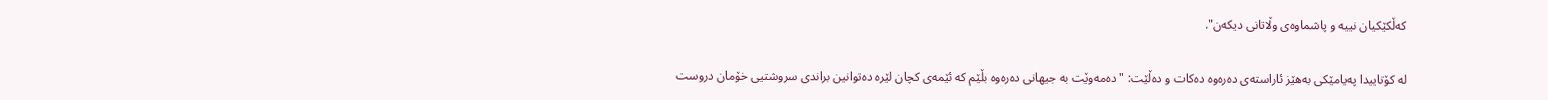کەڵکێکیان نییە و پاشماوەی وڵاتانی دیکەن".

لە کۆتاییدا پەیامێکی بەهێز ئاراستەی دەرەوە دەکات و دەڵێت: "دەمەوێت بە جیهانی دەرەوە بڵێم کە ئێمەی کچان لێرە دەتوانین براندی سروشتیی خۆمان دروست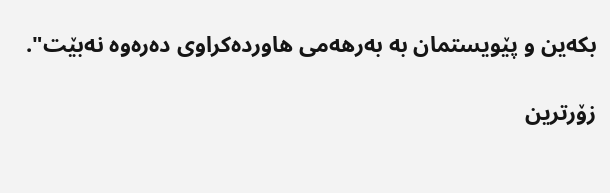بکەین و پێویستمان بە بەرهەمی هاوردەکراوی دەرەوە نەبێت".

زۆرترین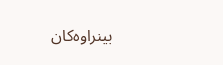بینراوەکان